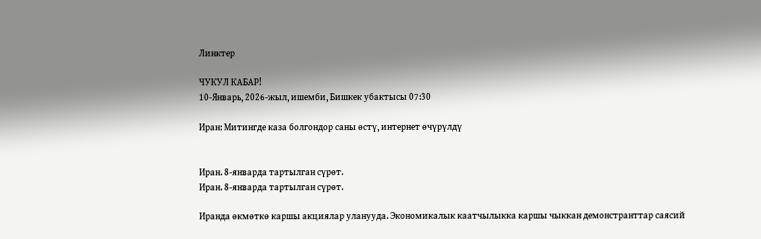Линктер

ЧУКУЛ КАБАР!
10-Январь, 2026-жыл, ишемби, Бишкек убактысы 07:30

Иран: Митингде каза болгондор саны өстү, интернет өчүрүлдү


Иран. 8-январда тартылган сүрөт.
Иран. 8-январда тартылган сүрөт.

Иранда өкмөткө каршы акциялар уланууда. Экономикалык каатчылыкка каршы чыккан демонстранттар саясий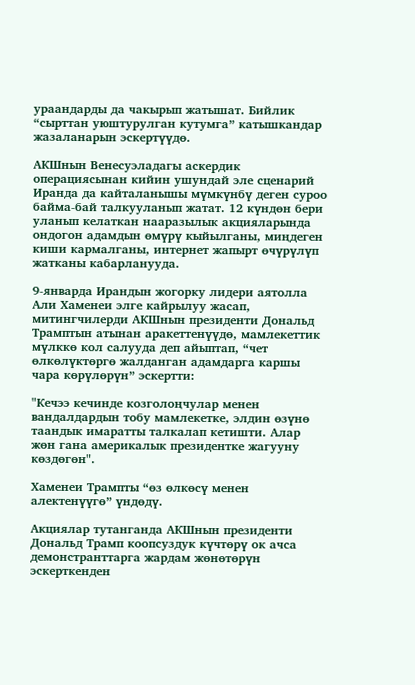ураандарды да чакырып жатышат. Бийлик “сырттан уюштурулган кутумга” катышкандар жазаланарын эскертүүдө.

АКШнын Венесуэладагы аскердик операциясынан кийин ушундай эле сценарий Иранда да кайталанышы мүмкүнбү деген суроо байма-бай талкууланып жатат. 12 күндөн бери уланып келаткан нааразылык акцияларында ондогон адамдын өмүрү кыйылганы, миңдеген киши кармалганы, интернет жапырт өчүрүлүп жатканы кабарланууда.

9-январда Ирандын жогорку лидери аятолла Али Хаменеи элге кайрылуу жасап, митингчилерди АКШнын президенти Дональд Трамптын атынан аракеттенүүдө, мамлекеттик мүлккө кол салууда деп айыптап, “чет өлкөлүктөргө жалданган адамдарга каршы чара көрүлөрүн” эскертти:

"Кечээ кечинде козголоңчулар менен вандалдардын тобу мамлекетке, элдин өзүнө таандык имаратты талкалап кетишти. Алар жөн гана америкалык президентке жагууну көздөгөн".

Хаменеи Трампты “өз өлкөсү менен алектенүүгө” үндөдү.

Акциялар тутанганда АКШнын президенти Дональд Трамп коопсуздук күчтөрү ок ачса демонстранттарга жардам жөнөтөрүн эскерткенден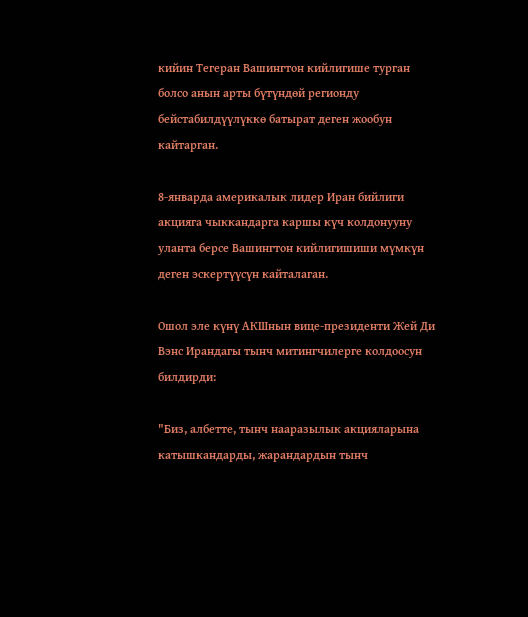кийин Тегеран Вашингтон кийлигише турган болсо анын арты бүтүндөй регионду бейстабилдүүлүккө батырат деген жообун кайтарган.

8-январда америкалык лидер Иран бийлиги акцияга чыккандарга каршы күч колдонууну уланта берсе Вашингтон кийлигишиши мүмкүн деген эскертүүсүн кайталаган.

Ошол эле күнү АКШнын вице-президенти Жей Ди Вэнс Ирандагы тынч митингчилерге колдоосун билдирди:

"Биз, албетте, тынч нааразылык акцияларына катышкандарды, жарандардын тынч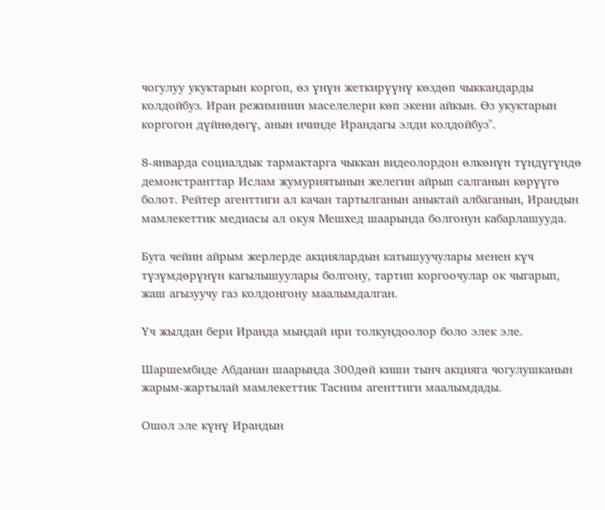чогулуу укуктарын коргоп, өз үнүн жеткирүүнү көздөп чыккандарды колдойбуз. Иран режиминин маселелери көп экени айкын. Өз укуктарын коргогон дүйнөдөгү, анын ичинде Ирандагы элди колдойбуз".

8-январда социалдык тармактарга чыккан видеолордон өлкөнүн түндүгүндө демонстранттар Ислам жумуриятынын желегин айрып салганын көрүүгө болот. Рейтер агенттиги ал качан тартылганын аныктай албаганын, Ирандын мамлекеттик медиасы ал окуя Мешхед шаарында болгонун кабарлашууда.

Буга чейин айрым жерлерде акциялардын катышуучулары менен күч түзүмдөрүнүн кагылышуулары болгону, тартип коргоочулар ок чыгарып, жаш агызуучу газ колдонгону маалымдалган.

Үч жылдан бери Иранда мындай ири толкундоолор боло элек эле.

Шаршембиде Абданан шаарында 300дөй киши тынч акцияга чогулушканын жарым-жартылай мамлекеттик Тасним агенттиги маалымдады.

Ошол эле күнү Ирандын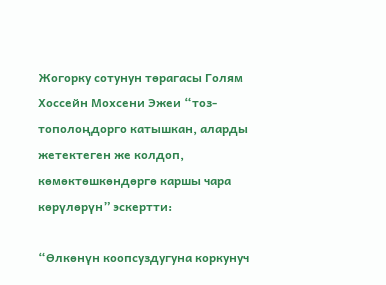Жогорку сотунун төрагасы Голям Хоссейн Мохсени Эжеи “тоз-тополоңдорго катышкан, аларды жетектеген же колдоп, көмөктөшкөндөргө каршы чара көрүлөрүн” эскертти:

“Өлкөнүн коопсуздугуна коркунуч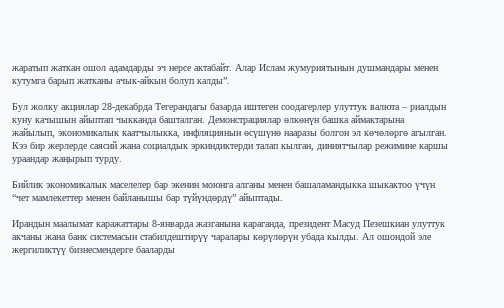жаратып жаткан ошол адамдарды эч нерсе актабайт. Алар Ислам жумуриятынын душмандары менен кутумга барып жатканы ачык-айкын болуп калды”.

Бул жолку акциялар 28-декабрда Тегерандагы базарда иштеген соодагерлер улуттук валюта – риалдын куну качышын айыптап чыкканда башталган. Демонстрациялар өлкөнүн башка аймактарына жайылып, экономикалык каатчылыкка, инфляциянын өсүшүнө нааразы болгон эл көчөлөргө агылган. Кээ бир жерлерде саясий жана социалдык эркиндиктерди талап кылган, диниятчылар режимине каршы ураандар жаңырып турду.

Бийлик экономикалык маселелер бар экенин моюнга алганы менен башаламандыкка шыкактоо үчүн “чет мамлекеттер менен байланышы бар түйүндөрдү” айыптады.

Ирандын маалымат каражаттары 8-январда жазганына караганда, президент Масуд Пезешкиан улуттук акчаны жана банк системасын стабилдештирүү чаралары көрүлөрүн убада кылды. Ал ошондой эле жергиликтүү бизнесмендерге бааларды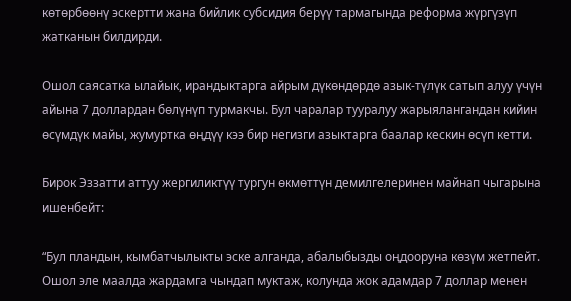көтөрбөөнү эскертти жана бийлик субсидия берүү тармагында реформа жүргүзүп жатканын билдирди.

Ошол саясатка ылайык, ирандыктарга айрым дүкөндөрдө азык-түлүк сатып алуу үчүн айына 7 доллардан бөлүнүп турмакчы. Бул чаралар тууралуу жарыялангандан кийин өсүмдүк майы, жумуртка өңдүү кээ бир негизги азыктарга баалар кескин өсүп кетти.

Бирок Эззатти аттуу жергиликтүү тургун өкмөттүн демилгелеринен майнап чыгарына ишенбейт:

“Бул пландын, кымбатчылыкты эске алганда, абалыбызды оңдооруна көзүм жетпейт. Ошол эле маалда жардамга чындап муктаж, колунда жок адамдар 7 доллар менен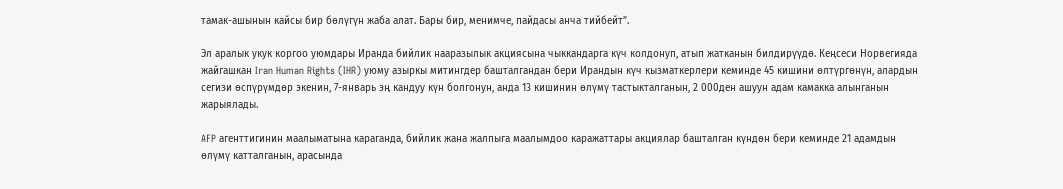тамак-ашынын кайсы бир бөлүгүн жаба алат. Бары бир, менимче, пайдасы анча тийбейт”.

Эл аралык укук коргоо уюмдары Иранда бийлик нааразылык акциясына чыккандарга күч колдонуп, атып жатканын билдирүүдө. Кеңсеси Норвегияда жайгашкан Iran Human Rights (IHR) уюму азыркы митингдер башталгандан бери Ирандын күч кызматкерлери кеминде 45 кишини өлтүргөнүн, алардын сегизи өспүрүмдөр экенин, 7-январь эң кандуу күн болгонун, анда 13 кишинин өлүмү тастыкталганын, 2 000ден ашуун адам камакка алынганын жарыялады.

AFP агенттигинин маалыматына караганда, бийлик жана жалпыга маалымдоо каражаттары акциялар башталган күндөн бери кеминде 21 адамдын өлүмү катталганын, арасында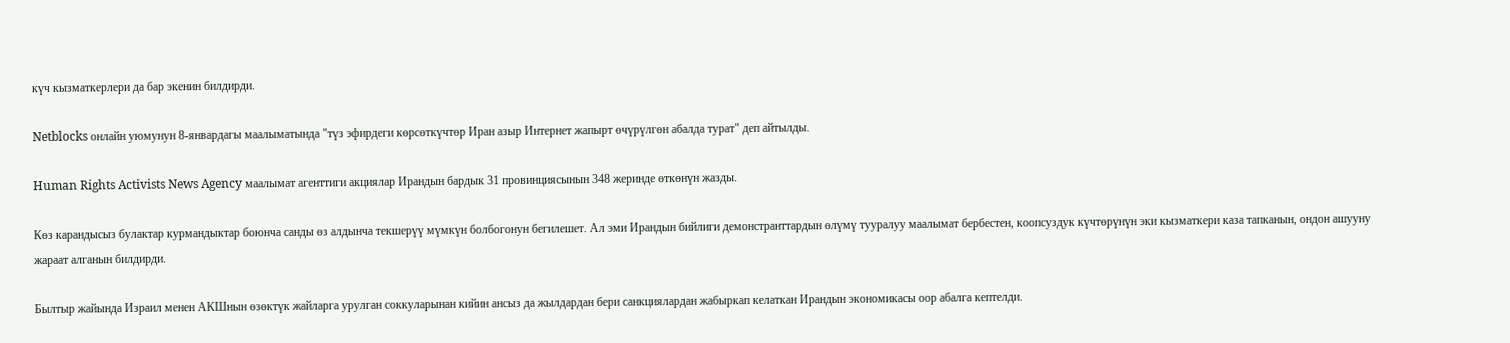күч кызматкерлери да бар экенин билдирди.

Netblocks онлайн уюмунун 8-январдагы маалыматында "түз эфирдеги көрсөткүчтөр Иран азыр Интернет жапырт өчүрүлгөн абалда турат" деп айтылды.

Human Rights Activists News Agency маалымат агенттиги акциялар Ирандын бардык 31 провинциясынын 348 жеринде өткөнүн жазды.

Көз карандысыз булактар курмандыктар боюнча санды өз алдынча текшерүү мүмкүн болбогонун бегилешет. Ал эми Ирандын бийлиги демонстранттардын өлүмү тууралуу маалымат бербестен, коопсуздук күчтөрүнүн эки кызматкери каза тапканын, ондон ашууну жараат алганын билдирди.

Былтыр жайында Израил менен АКШнын өзөктүк жайларга урулган соккуларынан кийин ансыз да жылдардан бери санкциялардан жабыркап келаткан Ирандын экономикасы оор абалга кептелди.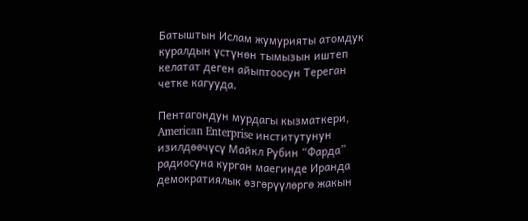Батыштын Ислам жумурияты атомдук куралдын үстүнөн тымызын иштеп келатат деген айыптоосун Тереган четке кагууда.

Пентагондун мурдагы кызматкери, American Enterprise институтунун изилдөөчүсү Майкл Рубин “Фарда” радиосуна курган маегинде Иранда демократиялык өзгөрүүлөргө жакын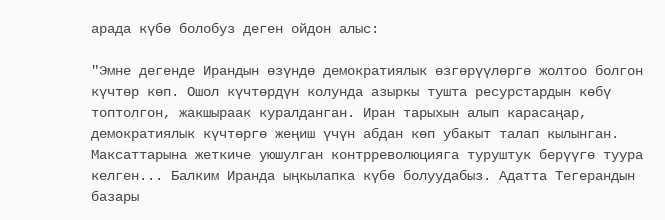арада күбө болобуз деген ойдон алыс:

"Эмне дегенде Ирандын өзүндө демократиялык өзгөрүүлөргө жолтоо болгон күчтөр көп. Ошол күчтөрдүн колунда азыркы тушта ресурстардын көбү топтолгон, жакшыраак куралданган. Иран тарыхын алып карасаңар, демократиялык күчтөргө жеңиш үчүн абдан көп убакыт талап кылынган. Максаттарына жеткиче уюшулган контрреволюцияга туруштук берүүгө туура келген... Балким Иранда ыңкылапка күбө болуудабыз. Адатта Тегерандын базары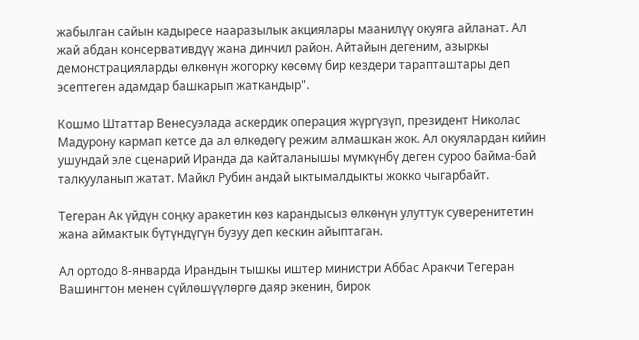жабылган сайын кадыресе нааразылык акциялары маанилүү окуяга айланат. Ал жай абдан консервативдүү жана динчил район. Айтайын дегеним, азыркы демонстрацияларды өлкөнүн жогорку көсөмү бир кездери тарапташтары деп эсептеген адамдар башкарып жаткандыр".

Кошмо Штаттар Венесуэлада аскердик операция жүргүзүп, президент Николас Мадурону кармап кетсе да ал өлкөдөгү режим алмашкан жок. Ал окуялардан кийин ушундай эле сценарий Иранда да кайталанышы мүмкүнбү деген суроо байма-бай талкууланып жатат. Майкл Рубин андай ыктымалдыкты жокко чыгарбайт.

Тегеран Ак үйдүн соңку аракетин көз карандысыз өлкөнүн улуттук суверенитетин жана аймактык бүтүндүгүн бузуу деп кескин айыптаган.

Ал ортодо 8-январда Ирандын тышкы иштер министри Аббас Аракчи Тегеран Вашингтон менен сүйлөшүүлөргө даяр экенин, бирок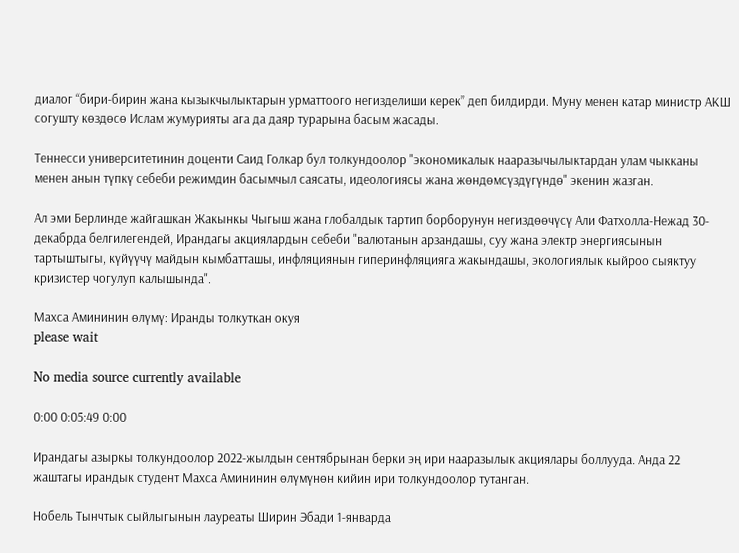диалог “бири-бирин жана кызыкчылыктарын урматтоого негизделиши керек” деп билдирди. Муну менен катар министр АКШ согушту көздөсө Ислам жумурияты ага да даяр турарына басым жасады.

Теннесси университетинин доценти Саид Голкар бул толкундоолор "экономикалык нааразычылыктардан улам чыкканы менен анын түпкү себеби режимдин басымчыл саясаты, идеологиясы жана жөндөмсүздүгүндө" экенин жазган.

Ал эми Берлинде жайгашкан Жакынкы Чыгыш жана глобалдык тартип борборунун негиздөөчүсү Али Фатхолла-Нежад 30-декабрда белгилегендей, Ирандагы акциялардын себеби "валютанын арзандашы, суу жана электр энергиясынын тартыштыгы, күйүүчү майдын кымбатташы, инфляциянын гиперинфляцияга жакындашы, экологиялык кыйроо сыяктуу кризистер чогулуп калышында".

Махса Амининин өлүмү: Иранды толкуткан окуя
please wait

No media source currently available

0:00 0:05:49 0:00

Ирандагы азыркы толкундоолор 2022-жылдын сентябрынан берки эң ири нааразылык акциялары боллууда. Анда 22 жаштагы ирандык студент Махса Амининин өлүмүнөн кийин ири толкундоолор тутанган.

Нобель Тынчтык сыйлыгынын лауреаты Ширин Эбади 1-январда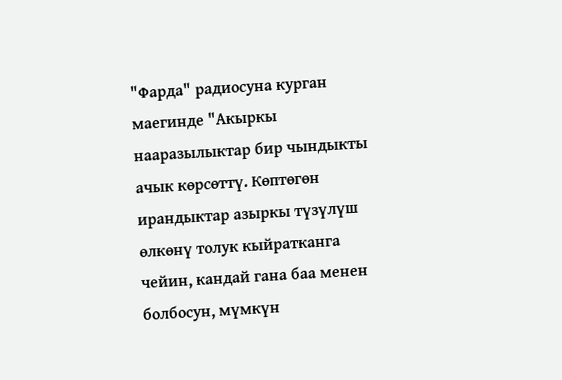"Фарда" радиосуна курган маегинде "Акыркы нааразылыктар бир чындыкты ачык көрсөттү. Көптөгөн ирандыктар азыркы түзүлүш өлкөнү толук кыйратканга чейин, кандай гана баа менен болбосун, мүмкүн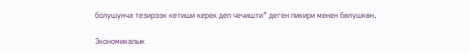болушунча тезирээк кетиши керек деп чечишти" деген пикири менен бөлүшкөн.

Экономикалык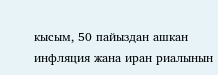кысым, 50 пайыздан ашкан инфляция жана иран риалынын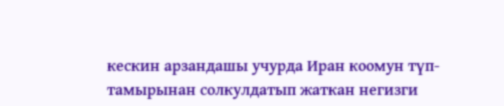кескин арзандашы учурда Иран коомун түп-тамырынан солкулдатып жаткан негизги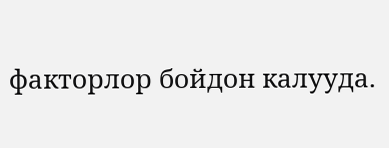факторлор бойдон калууда.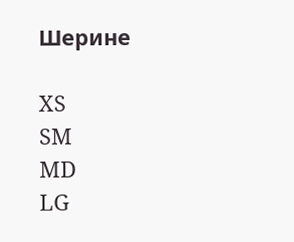Шерине

XS
SM
MD
LG